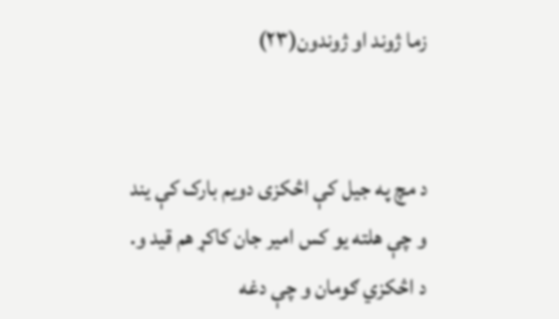زما ‌ژوند او ‌ژوندون(۲۳)


د مچ په جیل کې اڅکزی دویم بارک کې یند و چې هلته یو کس امیر جان کاکړ هم قید و. د اڅکزي ګومان و چې دغه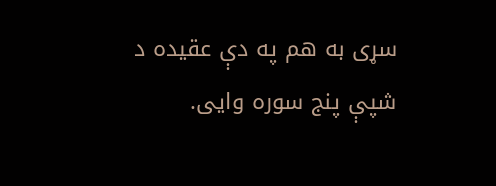سړی به هم په دې عقیده د شپې پنج سوره وایی.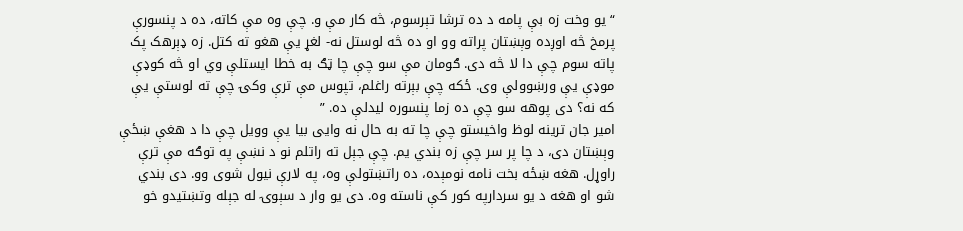“یو وخت زه بې پامه د ده ترشا تېرسوم، څه کار مې و. چې وه مې کاته، ده د پنسورې پرمخ څه اوږده وېښتان پراته وو او ده څه لوستل نه- لغړ يې هغو ته کتل. زه ډېرهک پک پاته سوم چې دا لا څه دی. ګومان مې سو چې چا ټګ به خطا ایستلې وي او څه کوډې موډې يې ورښوولې وی. ځکه چې بېرته راغلم، تپوس مې ترې وکۍ چې ته لوستې يې که نه؟ دی پوهه سو چې ده زما پنسوره لیدلې ده. ”
امیر جان ترینه لوظ واخیستو چې چا ته به حال نه وایی بیا يې وویل چې دا د هغې ښځې وېښتان دی، د چا پر سر چې زه بندي یم. چې جېل ته راتلم نو د نښې په توګه مې ترې راوړل. هغه ښځه بخت نامه نومېده، ده راتښتولې وه، په لارې نیول شوی وو. دی بندي شو او هغه د یو سردارپه کور کې ناسته وه. دی یو وار د سېوۍ له جېله وتښتیدو خو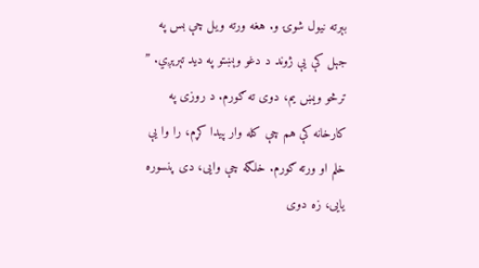بېرته نیول شوۍ و. هغه ورته ویل چې بس په جېل کې يې ژوند د دغو وېښتو په دید تېرېږي. ” ترڅو ویښ یم، دوی ته ګورم. د روزی په کارخانه کې هم چې کله وار پیدا کړم، را وا يې خلم او ورته ګورم. خلګه چې وایی، دی پنسوره یایی، زه دوی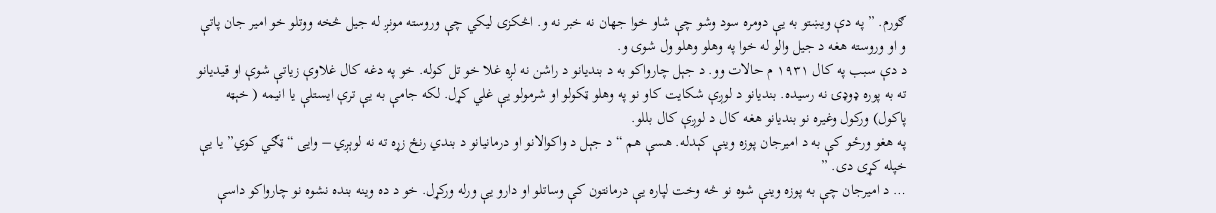ګورم. ” په دې ویښتو به يې دومره سود وشو چې شاو خوا جهان نه خبر نه و. اڅکزی لیکي چې وروسته مونږ له جیل څخه ووتلو خو امیر جان پاتې و او وروسته هغه د جیل والو له خوا په وهلو وهلو و‌ل شوی و.
د دې سبب په کال ۱۹۳۱ م حالات وو. د جېل چارواکو به د بندیانو د راشن نه لږه غلا خو تل کوله. خو په دغه کال غلاوې زیاتې شوې او قیدیانو ته به پوره ډوډۍ نه رسیده. بندیانو د لوږې شکایت کاو نو په وهلو ټکولو او شرمولو يې غلي کړل. لکه جامې به يې ترې ایستلې یا انیمه ( خېټه پاکول) ورکول وغیره نو بندیانو هغه کال د لوږې کال بللو.
په هغو ورځو کې به د امیرجان پوزه وینې کېدله. هسې هم “د جېل د واکوالانو او درمانیانو د بندي رنځ زړه ته نه لوېږي – وایی “ټګي کوي” یا يې خپله کړی دی. ”
… د امیرجان چې به پوزه وینې شوه نو څه وخت لپاره يې درمانتون کې وساتلو او دارو يې ورله ورکړل. خو د ده وینه بنده نشوه نو چارواکو داسې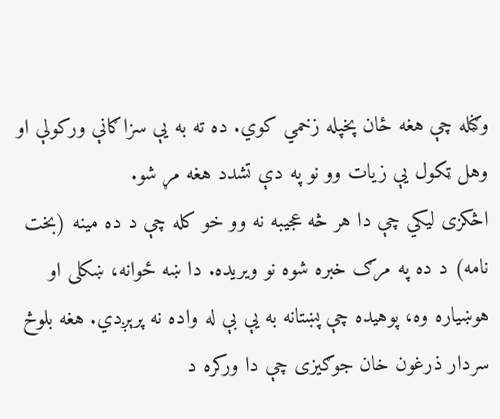وګڼله چې هغه ځان پخپله زخمي کوي. ده ته به يې سزاګانې ورکولې او وهل ټکول يې زیات وو نو په دې تشدد هغه مړ شو.
اڅکزی لیکي چې دا هر څه عجیبه نه وو خو کله چې د ده مینه (بخت نامه) د ده په مرګ خبره شوه نو ویریده. دا ښه ځوانه، ښکلی او هوښیاره وه، پوهیده چې پښتانه به يې بې له واده نه پرېږدي. هغه بلوڅ سردار ذرغون خان جوګیزی چې دا ورکره د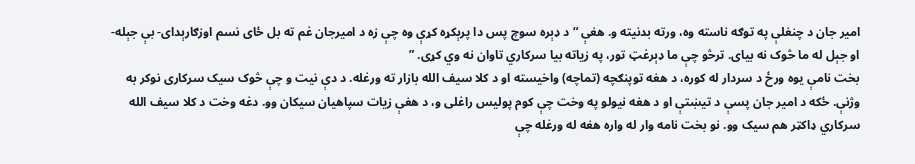امیر جان د چنغلې په توګه ناسته وه، ورته بدنیته و. هغې “د ډېره سوچ پس دا پرېکړه کړې وه چې زه د امیرجان غم ته بل ځای نسم اوزګارېدای- بې جېله- او جېل له ما څوک نه بیای. ترڅو چې ما ډېرغټ تور، په زیاته بیا سرکاري تاوان نه وي کړی. ”
بخت نامې یوه ورځ د سردار له کوره، د هغه توپنګچه (تماچه) واخیسته او د کلا سیف الله بازار ته ورغله. د دې نیت و چې څوک سیک سرکاری نوکر به وژنې. ځکه د امیر جان پسې د تیښتې او د هغه نیولو په وخت چې کوم پولیس راغلی و، د هغې زیات سپاهیان سیکان وو. دغه وخت د کلا سیف الله سرکاري ډاکټر هم سیک وو. نو بخت نامه وار له واره هغه له ورغله چې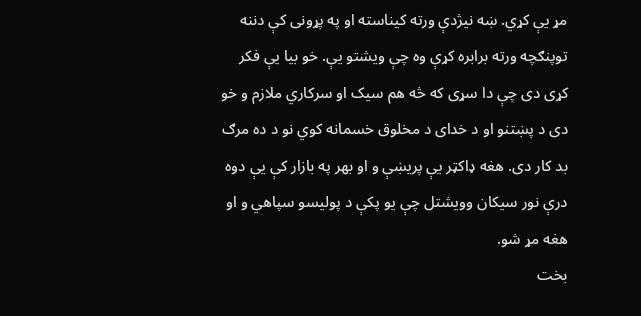مړ يې کړي. ښه نیژدې ورته کیناسته او په پړونی کې دننه توپنګچه ورته برابره کړې وه چې ویشتو يې. خو بیا يې فکر کړی دی چې دا سړی که څه هم سیک او سرکاري ملازم و خو دی د پښتنو او د خدای د مخلوق خسمانه کوي نو د ده مرګ بد کار دی. هغه ډاکټر يې پریښې و او بهر په بازار کې يې دوه درې نور سیکان وویشتل چې یو پکې د پولیسو سپاهي و او هغه مړ شو.
بخت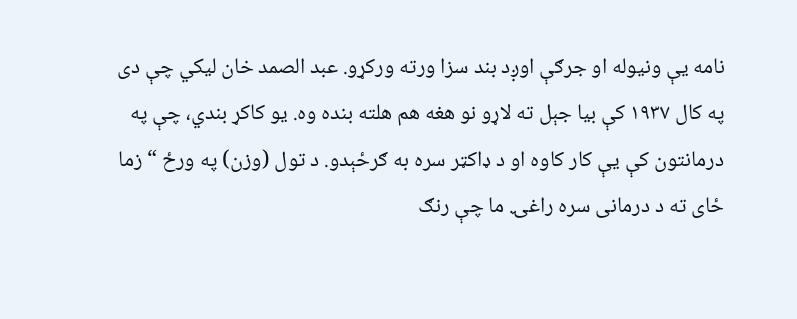نامه يې ونيوله او جرګې اوږد بند سزا ورته ورکړو. عبد الصمد خان لیکي چې دی په کال ۱۹۳۷ کې بیا جېل ته لاړو نو هغه هم هلته بنده وه. یو کاکړ بندي، چې په درمانتون کې يې کار کاوه او د ډاکټر سره به ګرځېدو. د تول (وزن) په ورځ “زما ځای ته د درمانی سره راغۍ. ما چې رنګ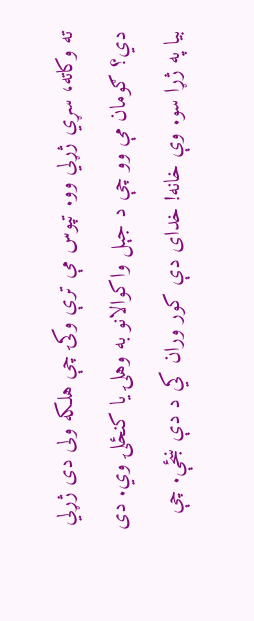ته وکاته، سړي ژړلي وو. تپوس مې ترې وکۍ چې هلکه ولی دی ژړلي دي؟ ګومان مې وو چې د جېل واکوالانو به وهلۍ یا کنځلۍ وي. دی بیا په ژړا سو. وې خانه! خدای دې کور وران کي د دې ښځې. چې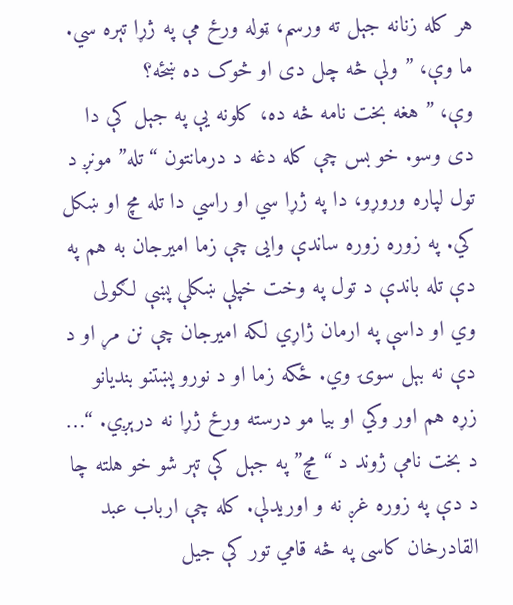هر کله زنانه جېل ته ورسم، ټوله ورځ مې په ژړا تېره سي. ما وې، ” ولې څه چل دی او څوک ده ښځه؟
وې، ” هغه بخت نامه څه ده، کلونه يې په جېل کې دا دی وسو. خو بس چې کله دغه د درمانتون “تله” مونږ د تول لپاره وروړو، دا په ژړا سي او راسي دا تله مچ او ښکل کي. په زوره زوره ساندې وایی چې زما امیرجان به هم په دې تله باندې د تول په وخت خپلې ښکلې پښې لګولی وي او داسې په ارمان ژاړي لکه امیرجان چې نن مړ او د دې نه بېل سوۍ وي. ځکه زما او د نورو پښتنو بندیانو زړه هم اور وکي او بیا مو درسته ورځ ژړا نه درېږي. “…
د بخت نامې ‌ژوند د “مچ” په جېل کې تېر شو خو هلته چا د دې په زوره غږ نه و اوریدلې. کله چې ارباب عبد القادرخان کاسی په څه قامي تور کې جیل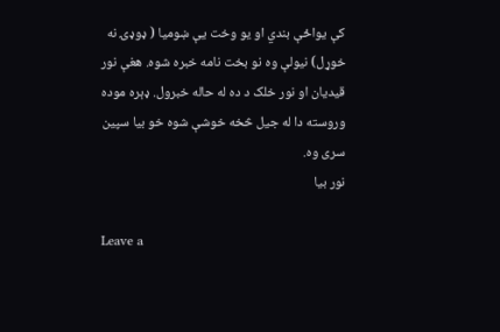کې یواځې بندي او یو وخت يې ښومیا ( ډوډۍ نه خوړل) نیولې وه نو بخت نامه خبره شوه. هغې نور قیدیان او نور خلک د ده له حاله خبرول. ډېره موده وروسته دا له جیل څخه خوشې شوه خو بیا سپین سری وه.
نور بیا

Leave a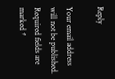Reply

Your email address will not be published. Required fields are marked *